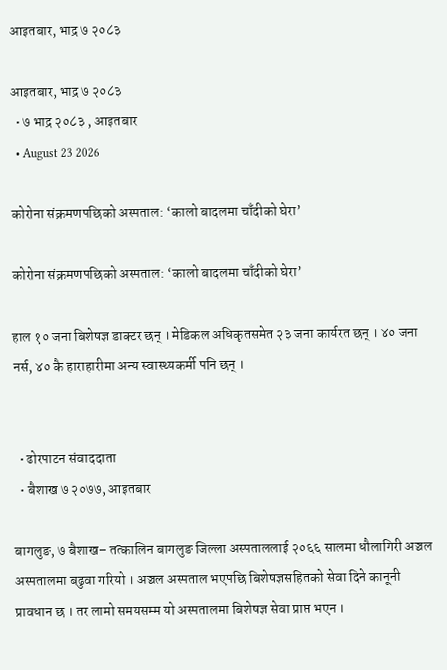आइतबार, भाद्र ७ २०८३

आइतबार, भाद्र ७ २०८३
  • ७ भाद्र २०८३ , आइतबार
  • August 23 2026

कोरोना संक्रमणपछिको अस्पताल: ‘कालो बादलमा चाँदीको घेरा’

कोरोना संक्रमणपछिको अस्पताल: ‘कालो बादलमा चाँदीको घेरा’

हाल १० जना बिशेषज्ञ डाक्टर छन् । मेडिकल अधिकृतसमेत २३ जना कार्यरत छन् । ४० जना नर्स, ४० कै हाराहारीमा अन्य स्वास्थ्यकर्मी पनि छन् ।


  • ढोरपाटन संवाददाता
  • बैशाख ७ २०७७, आइतबार

बागलुङ, ७ बैशाख– तत्कालिन बागलुङ जिल्ला अस्पताललाई २०६६ सालमा धौलागिरी अञ्चल अस्पतालमा बढुवा गरियो । अञ्चल अस्पताल भएपछि बिशेषज्ञसहितको सेवा दिने कानूनी प्रावधान छ । तर लामो समयसम्म यो अस्पतालमा बिशेषज्ञ सेवा प्राप्त भएन ।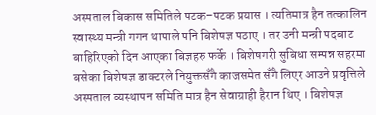अस्पताल बिकास समितिले पटक–पटक प्रयास । त्यतिमात्र हैन तत्कालिन स्वास्थ्य मन्त्री गगन थापाले पनि बिशेषज्ञ पठाए । तर उनी मन्त्री पदबाट बाहिरिएको दिन आएका बिज्ञहरु फर्के । बिशेषगरी सुबिधा सम्पन्न सहरमा बसेका बिशेषज्ञ डाक्टरले नियुक्तसँगै काजसमेत सँगै लिएर आउने प्रवृत्तिले अस्पताल व्यस्थापन समिति मात्र हैन सेवाग्राही हैरान थिए । बिशेषज्ञ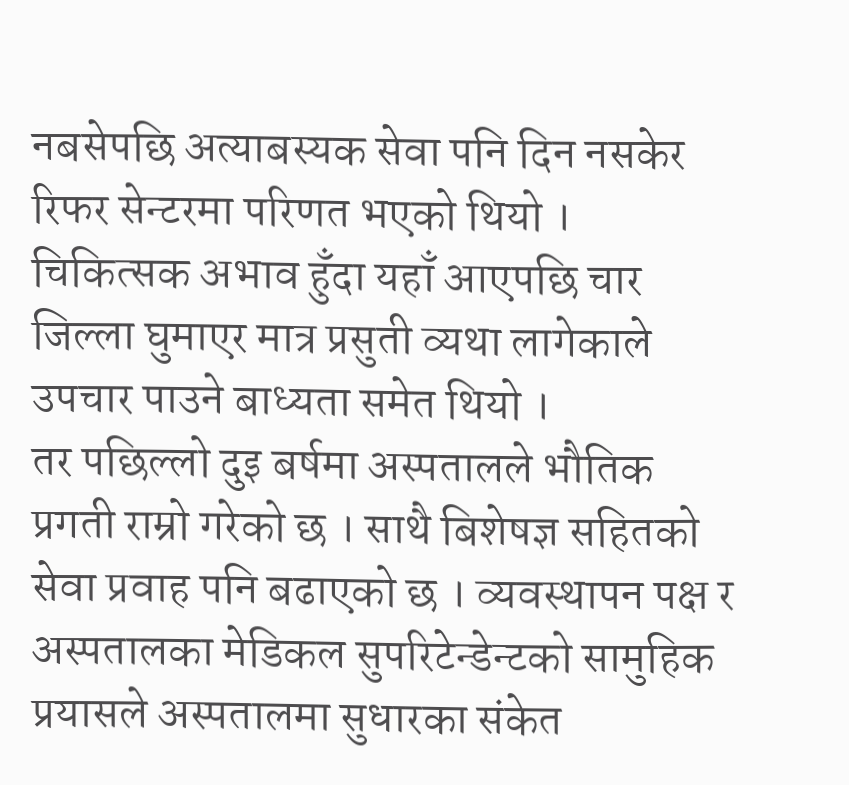नबसेपछि अत्याबस्यक सेवा पनि दिन नसकेर रिफर सेन्टरमा परिणत भएको थियो । चिकित्सक अभाव हुँदा यहाँ आएपछि चार जिल्ला घुमाएर मात्र प्रसुती व्यथा लागेकाले उपचार पाउने बाध्यता समेत थियो ।
तर पछिल्लो दुइ बर्षमा अस्पतालले भौतिक प्रगती राम्रो गरेको छ । साथै बिशेषज्ञ सहितको सेवा प्रवाह पनि बढाएको छ । व्यवस्थापन पक्ष र अस्पतालका मेडिकल सुपरिटेन्डेन्टको सामुहिक प्रयासले अस्पतालमा सुधारका संकेत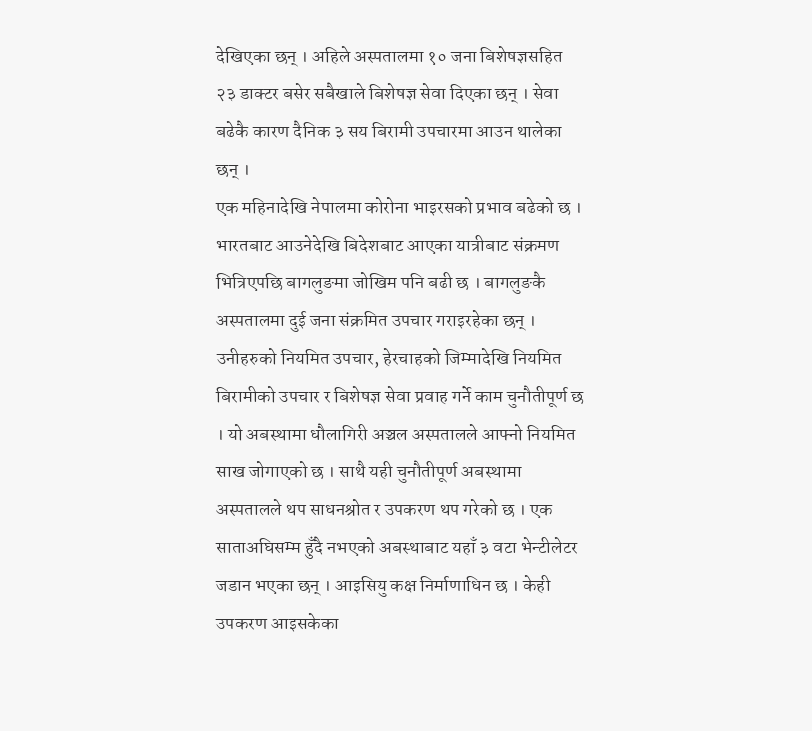देखिएका छन् । अहिले अस्पतालमा १० जना बिशेषज्ञसहित २३ डाक्टर बसेर सबैखाले बिशेषज्ञ सेवा दिएका छन् । सेवा बढेकै कारण दैनिक ३ सय बिरामी उपचारमा आउन थालेका छन् ।
एक महिनादेखि नेपालमा कोरोना भाइरसको प्रभाव बढेको छ । भारतबाट आउनेदेखि बिदेशबाट आएका यात्रीबाट संक्रमण भित्रिएपछि बागलुङमा जोखिम पनि बढी छ । बागलुङकै अस्पतालमा दुई जना संक्रमित उपचार गराइरहेका छन् । उनीहरुको नियमित उपचार, हेरचाहको जिम्मादेखि नियमित बिरामीको उपचार र बिशेषज्ञ सेवा प्रवाह गर्ने काम चुनौतीपूर्ण छ । यो अबस्थामा धौलागिरी अञ्चल अस्पतालले आफ्नो नियमित साख जोगाएको छ । साथै यही चुनौतीपूर्ण अबस्थामा अस्पतालले थप साधनश्रोत र उपकरण थप गरेको छ । एक साताअघिसम्म हुँदै नभएको अबस्थाबाट यहाँ ३ वटा भेन्टीलेटर जडान भएका छन् । आइसियु कक्ष निर्माणाधिन छ । केही उपकरण आइसकेका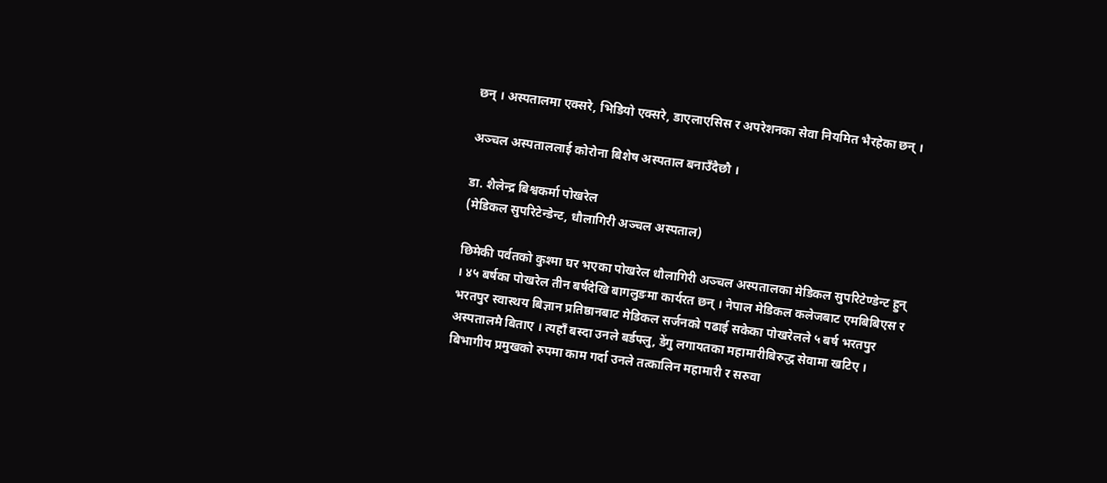छन् । अस्पतालमा एक्सरे, भिडियो एक्सरे, डाएलाएसिस र अपरेशनका सेवा नियमित भैरहेका छन् ।

अञ्चल अस्पताललाई कोरोना बिशेष अस्पताल बनाउँदैछौ ।

डा. शैलेन्द्र बिश्वकर्मा पोखरेल
(मेडिकल सुपरिटेन्डेन्ट, धौलागिरी अञ्चल अस्पताल)

छिमेकी पर्वतको कुश्मा घर भएका पोखरेल धौलागिरी अञ्चल अस्पतालका मेडिकल सुपरिटेण्डेन्ट हुन् । ४५ बर्षका पोखरेल तीन बर्षदेखि बागलुङमा कार्यरत छन् । नेपाल मेडिकल कलेजबाट एमबिबिएस र भरतपुर स्वास्थय बिज्ञान प्रतिष्ठानबाट मेडिकल सर्जनको पढाई सकेका पोखरेलले ५ बर्ष भरतपुर अस्पतालमै बिताए । त्यहाँ बस्दा उनले बर्डफ्लु, डेंगु लगायतका महामारीबिरुद्ध सेवामा खटिए । बिभागीय प्रमुखको रुपमा काम गर्दा उनले तत्कालिन महामारी र सरुवा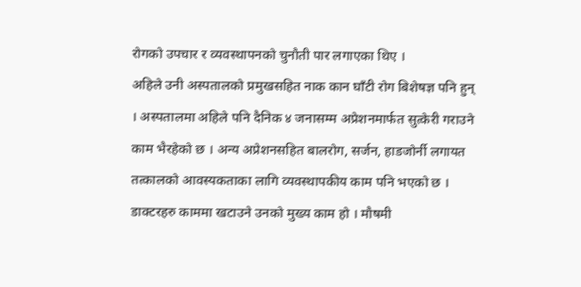रोगको उपचार र व्यवस्थापनको चुनौती पार लगाएका थिए ।
अहिले उनी अस्पतालको प्रमुखसहित नाक कान घाँटी रोग बिशेषज्ञ पनि हुन् । अस्पतालमा अहिले पनि दैनिक ४ जनासम्म अप्रेशनमार्फत सुत्केरी गराउने काम भैरहेको छ । अन्य अप्रेशनसहित बालरोग, सर्जन, हाडजोर्नी लगायत तत्कालको आवस्यकताका लागि व्यवस्थापकीय काम पनि भएको छ । डाक्टरहरु काममा खटाउने उनको मुख्य काम हो । मौषमी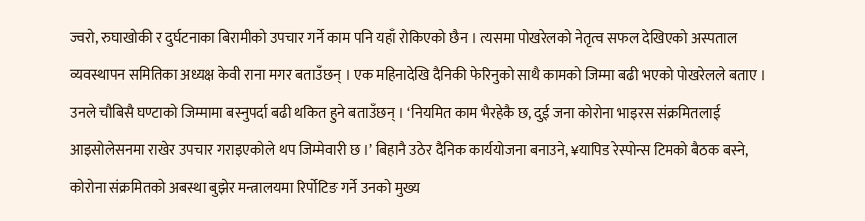ज्वरो, रुघाखोकी र दुर्घटनाका बिरामीको उपचार गर्ने काम पनि यहाँ रोकिएको छैन । त्यसमा पोखरेलको नेतृत्व सफल देखिएको अस्पताल व्यवस्थापन समितिका अध्यक्ष केवी राना मगर बताउँछन् । एक महिनादेखि दैनिकी फेरिनुको साथै कामको जिम्मा बढी भएको पोखरेलले बताए । उनले चौबिसै घण्टाको जिम्मामा बस्नुपर्दा बढी थकित हुने बताउँछन् । ‘नियमित काम भैरहेकै छ, दुई जना कोरोना भाइरस संक्रमितलाई आइसोलेसनमा राखेर उपचार गराइएकोले थप जिम्मेवारी छ ।’ बिहानै उठेर दैनिक कार्ययोजना बनाउने, ¥यापिड रेस्पोन्स टिमको बैठक बस्ने, कोरोना संक्रमितको अबस्था बुझेर मन्त्रालयमा रिर्पोटिङ गर्ने उनको मुख्य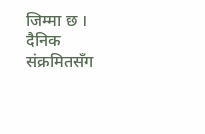जिम्मा छ ।
दैनिक संक्रमितसँग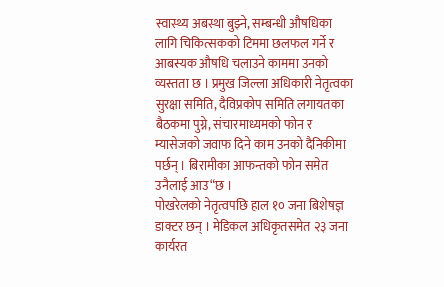स्वास्थ्य अबस्था बुझ्ने, सम्बन्धी औषधिका लागि चिकित्सकको टिममा छलफल गर्ने र आबस्यक औषधि चलाउने काममा उनको व्यस्तता छ । प्रमुख जिल्ला अधिकारी नेतृत्वका सुरक्षा समिति, दैविप्रकोप समिति लगायतका बैठकमा पुग्ने, संचारमाध्यमको फोन र म्यासेजको जवाफ दिने काम उनको दैनिकीमा पर्छन् । बिरामीका आफन्तको फोन समेत उनैलाई आउ“छ ।
पोखरेलको नेतृत्वपछि हाल १० जना बिशेषज्ञ डाक्टर छन् । मेडिकल अधिकृतसमेत २३ जना कार्यरत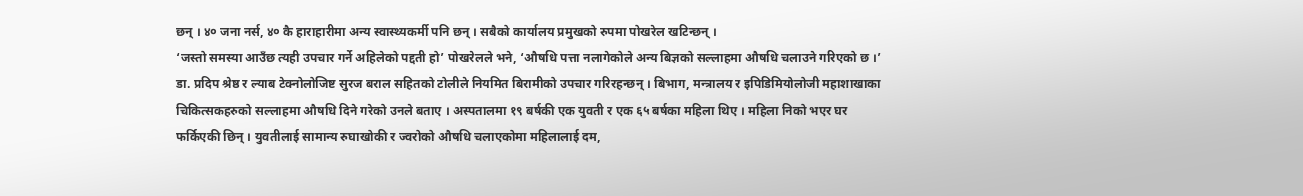छन् । ४० जना नर्स, ४० कै हाराहारीमा अन्य स्वास्थ्यकर्मी पनि छन् । सबैको कार्यालय प्रमुखको रुपमा पोखरेल खटिन्छन् ।
‘जस्तो समस्या आउँछ त्यही उपचार गर्ने अहिलेको पद्दती हो’ पोखरेलले भने, ‘औषधि पत्ता नलागेकोले अन्य बिज्ञको सल्लाहमा औषधि चलाउने गरिएको छ ।’ डा. प्रदिप श्रेष्ठ र ल्याब टेक्नोलोजिष्ट सुरज बराल सहितको टोलीले नियमित बिरामीको उपचार गरिरहन्छन् । बिभाग, मन्त्रालय र इपिडिमियोलोजी महाशाखाका चिकित्सकहरुको सल्लाहमा औषधि दिने गरेको उनले बताए । अस्पतालमा १९ बर्षकी एक युवती र एक ६५ बर्षका महिला थिए । महिला निको भएर घर फर्किएकी छिन् । युवतीलाई सामान्य रुघाखोकी र ज्वरोको औषधि चलाएकोमा महिलालाई दम,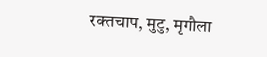रक्तचाप, मुटु, मृगौला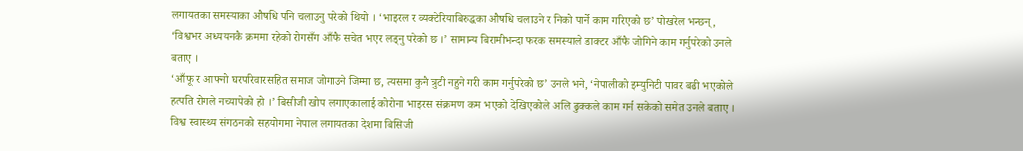लगायतका समस्याका औषधि पनि चलाउनु परेको थियो । ‘भाइरल र व्यक्टेरियाबिरुद्धका औषधि चलाउने र निको पार्ने काम गरिएको छ’ पोखरेल भन्छन्, ‘विश्वभर अध्ययनकै क्रममा रहेको रोगसँग आँफै सचेत भएर लड्नु परेको छ ।’ सामान्य बिरामीभन्दा फरक समस्याले डाक्टर आँफै जोगिने काम गर्नुपरेको उनले बताए ।
‘आँफू र आफ्नो घरपरिवारसहित समाज जोगाउने जिम्मा छ, त्यसमा कुनै त्रुटी नहुने गरी काम गर्नुपरेको छ’ उनले भने, ‘नेपालीको इम्युनिटी पावर बढी भएकोले हत्पति रोगले नच्यापेको हो ।’ बिसीजी खोप लगाएकालाई कोरोना भाइरस संक्रमण कम भएको देखिएकोले अलि ढुक्कले काम गर्न सकेको समेत उनले बताए । विश्व स्वास्थ्य संगठनको सहयोगमा नेपाल लगायतका देशमा बिसिजी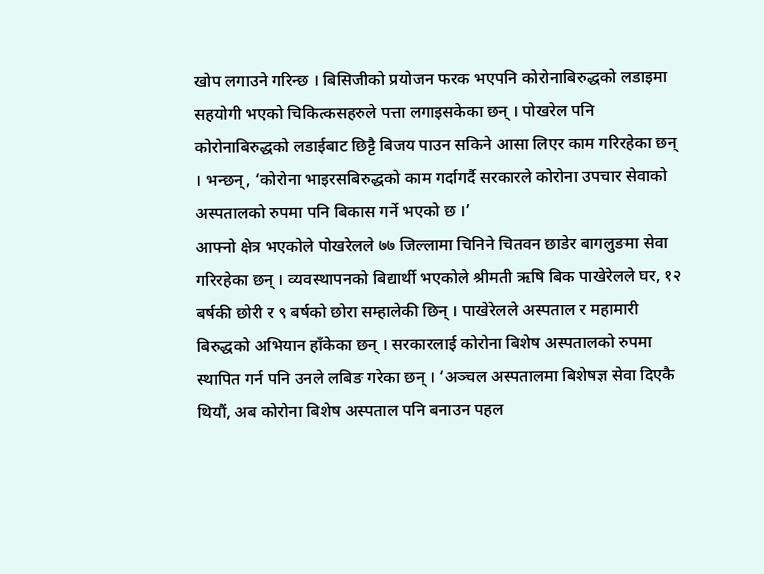खोप लगाउने गरिन्छ । बिसिजीको प्रयोजन फरक भएपनि कोरोनाबिरुद्धको लडाइमा सहयोगी भएको चिकित्कसहरुले पत्ता लगाइसकेका छन् । पोखरेल पनि कोरोनाबिरुद्धको लडाईबाट छिट्टै बिजय पाउन सकिने आसा लिएर काम गरिरहेका छन् । भन्छन्, ‘कोरोना भाइरसबिरुद्धको काम गर्दागर्दै सरकारले कोरोना उपचार सेवाको अस्पतालको रुपमा पनि बिकास गर्ने भएको छ ।’
आफ्नो क्षेत्र भएकोले पोखरेलले ७७ जिल्लामा चिनिने चितवन छाडेर बागलुङमा सेवा गरिरहेका छन् । व्यवस्थापनको बिद्यार्थी भएकोले श्रीमती ऋषि बिक पाखेरेलले घर, १२ बर्षकी छोरी र ९ बर्षको छोरा सम्हालेकी छिन् । पाखेरेलले अस्पताल र महामारी बिरुद्धको अभियान हाँकेका छन् । सरकारलाई कोरोना बिशेष अस्पतालको रुपमा स्थापित गर्न पनि उनले लबिङ गरेका छन् । ‘अञ्चल अस्पतालमा बिशेषज्ञ सेवा दिएकै थियौं, अब कोरोना बिशेष अस्पताल पनि बनाउन पहल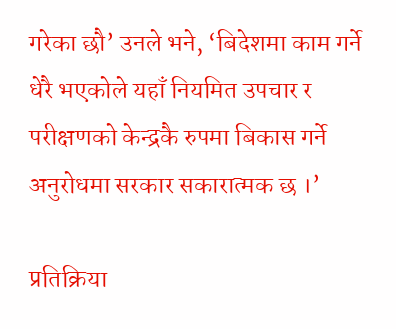गरेका छौ’ उनले भने, ‘बिदेशमा काम गर्ने धेरै भएकोले यहाँ नियमित उपचार र परीक्षणको केन्द्रकै रुपमा बिकास गर्ने अनुरोधमा सरकार सकारात्मक छ ।’

प्रतिक्रिया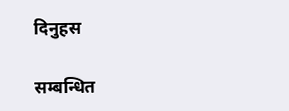दिनुहस

सम्बन्धित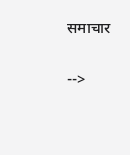समाचार

-->